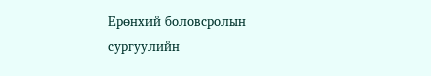Ерөнхий боловсролын сургуулийн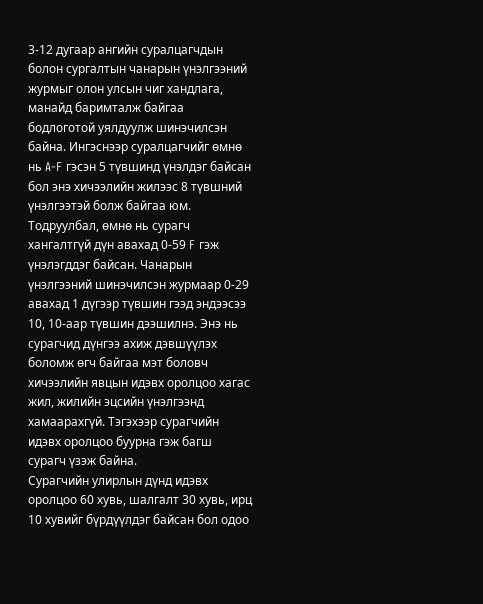3-12 дугаар ангийн суралцагчдын болон сургалтын чанарын үнэлгээний журмыг олон улсын чиг хандлага, манайд баримталж байгаа бодлоготой уялдуулж шинэчилсэн байна. Ингэснээр суралцагчийг өмнө нь A-F гэсэн 5 түвшинд үнэлдэг байсан бол энэ хичээлийн жилээс 8 түвшний үнэлгээтэй болж байгаа юм.
Тодруулбал, өмнө нь сурагч хангалтгүй дүн авахад 0-59 F гэж үнэлэгддэг байсан. Чанарын үнэлгээний шинэчилсэн журмаар 0-29 авахад 1 дүгээр түвшин гээд эндээсээ 10, 10-аар түвшин дээшилнэ. Энэ нь сурагчид дүнгээ ахиж дэвшүүлэх боломж өгч байгаа мэт боловч хичээлийн явцын идэвх оролцоо хагас жил, жилийн эцсийн үнэлгээнд хамаарахгүй. Тэгэхээр сурагчийн идэвх оролцоо буурна гэж багш сурагч үзэж байна.
Сурагчийн улирлын дүнд идэвх оролцоо 60 хувь, шалгалт 30 хувь, ирц 10 хувийг бүрдүүлдэг байсан бол одоо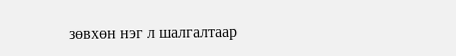зөвхөн нэг л шалгалтаар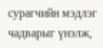сурагчийн мэдлэг чадварыг үнэлж,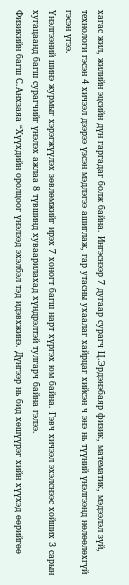хагас жил, жилийн эцсийн дүн гаргадаг болж байна. Ингэснээр 7 дугаар сурагч Ц.Эрдэнэбаяр физик, математик, мэдээлэл зүй, технологи гэсэн 4 хичээл дээрээ үзсэн мэдлэгээ ашиглаж, гар утасны ухаалаг хайрцаг хийсэн ч энэ нь түүний үнэлгээнд нөлөөлөхгүй гэсэн үгээ.
Үнэлгээний шинэ журмыг хэрэгжүүлэх зөвлөмжийг ирэх 7 хоногт багш нарт хүргэх юм байна. Гэвч хичээл эхэлснээс хойших 3 сарын хугацаанд багш сурагчийг үнэлэх ажлаа 8 түвшинд хуваарилахад хүндрэлтэй тулгарч байна гэлээ.
Физикийн багш С.Анхзаяа “Хүүхдийн оролцоог үнэлээд эхэлбэл тэд идэвхжинэ. Дүнгээр нь бид хөшүүрэг хийн хүүхэд өөрийгөө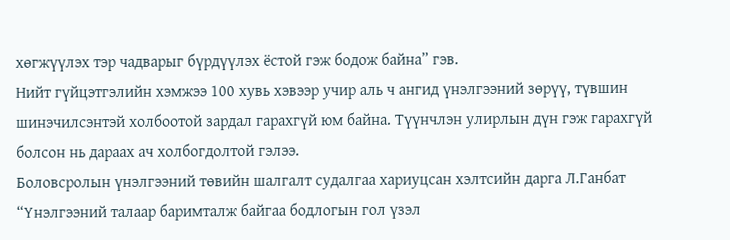хөгжүүлэх тэр чадварыг бүрдүүлэх ёстой гэж бодож байна” гэв.
Нийт гүйцэтгэлийн хэмжээ 100 хувь хэвээр учир аль ч ангид үнэлгээний зөрүү, түвшин шинэчилсэнтэй холбоотой зардал гарахгүй юм байна. Түүнчлэн улирлын дүн гэж гарахгүй болсон нь дараах ач холбогдолтой гэлээ.
Боловсролын үнэлгээний төвийн шалгалт судалгаа хариуцсан хэлтсийн дарга Л.Ганбат “Үнэлгээний талаар баримталж байгаа бодлогын гол үзэл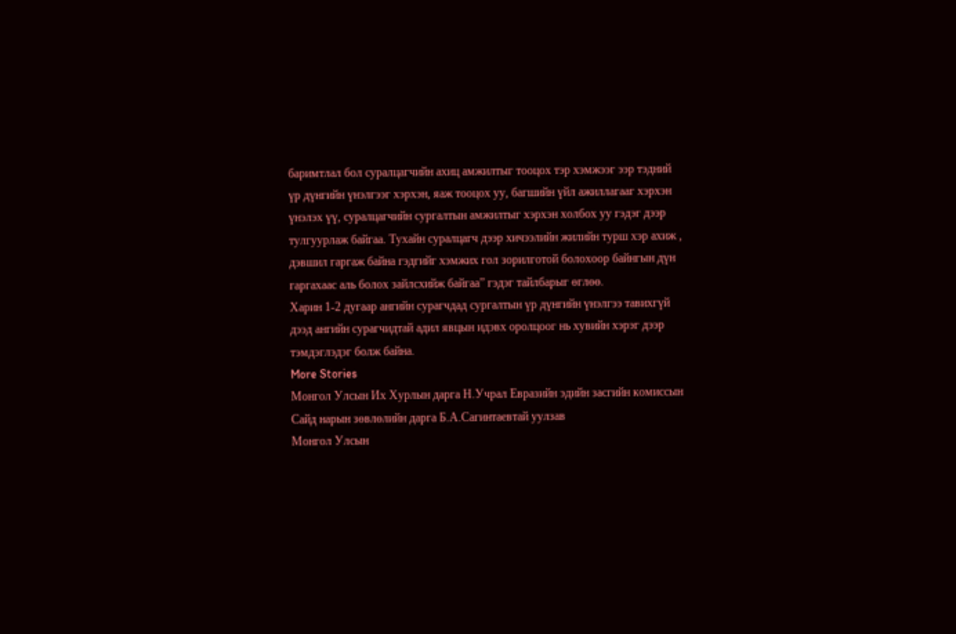баримтлал бол суралцагчийн ахиц амжилтыг тооцох тэр хэмжээг ээр тэдний үр дүнгийн үнэлгээг хэрхэн, яаж тооцох уу, багшийн үйл ажиллагааг хэрхэн үнэлэх үү, суралцагчийн сургалтын амжилтыг хэрхэн холбох уу гэдэг дээр тулгуурлаж байгаа. Тухайн суралцагч дээр хичээлийн жилийн турш хэр ахиж , дэвшил гаргаж байна гэдгийг хэмжих гол зорилготой болохоор байнгын дүн гаргахаас аль болох зайлсхийж байгаа” гэдэг тайлбарыг өглөө.
Харин 1-2 дугаар ангийн сурагчдад сургалтын үр дүнгийн үнэлгээ тавихгүй дээд ангийн сурагчидтай адил явцын идэвх оролцоог нь хувийн хэрэг дээр тэмдэглэдэг болж байна.
More Stories
Монгол Улсын Их Хурлын дарга Н.Учрал Евразийн эдийн засгийн комиссын Сайд нарын зөвлөлийн дарга Б.А.Сагинтаевтай уулзав
Монгол Улсын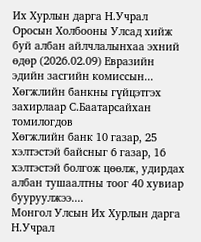Их Хурлын дарга Н.Учрал Оросын Холбооны Улсад хийж буй албан айлчлалынхаа эхний өдөр (2026.02.09) Евразийн эдийн засгийн комиссын...
Хөгжлийн банкны гүйцэтгэх захирлаар С.Баатарсайхан томилогдов
Хөгжлийн банк 10 газар, 25 хэлтэстэй байсныг 6 газар, 16 хэлтэстэй болгож цөөлж, удирдах албан тушаалтны тоог 40 хувиар бууруулжээ....
Монгол Улсын Их Хурлын дарга Н.Учрал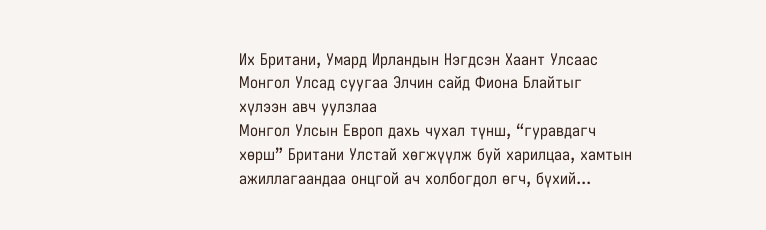Их Британи, Умард Ирландын Нэгдсэн Хаант Улсаас Монгол Улсад суугаа Элчин сайд Фиона Блайтыг хүлээн авч уулзлаа
Монгол Улсын Европ дахь чухал түнш, “гуравдагч хөрш” Британи Улстай хөгжүүлж буй харилцаа, хамтын ажиллагаандаа онцгой ач холбогдол өгч, бүхий...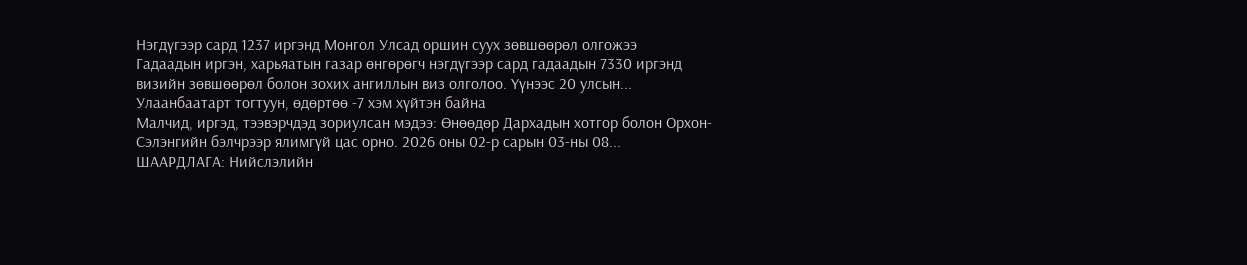Нэгдүгээр сард 1237 иргэнд Монгол Улсад оршин суух зөвшөөрөл олгожээ
Гадаадын иргэн, харьяатын газар өнгөрөгч нэгдүгээр сард гадаадын 7330 иргэнд визийн зөвшөөрөл болон зохих ангиллын виз олголоо. Үүнээс 20 улсын...
Улаанбаатарт тогтуун, өдөртөө -7 хэм хүйтэн байна
Малчид, иргэд, тээвэрчдэд зориулсан мэдээ: Өнөөдөр Дархадын хотгор болон Орхон-Сэлэнгийн бэлчрээр ялимгүй цас орно. 2026 оны 02-р сарын 03-ны 08...
ШААРДЛАГА: Нийслэлийн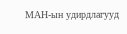МАН-ын удирдлагууд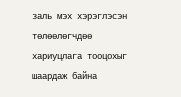заль мэх хэрэглэсэн төлөөлөгчдөө хариуцлага тооцохыг шаардаж байна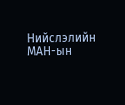Нийслэлийн МАН-ын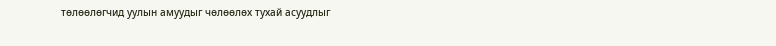төлөөлөгчид уулын амуудыг чөлөөлөх тухай асуудлыг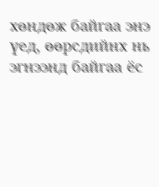хөндөж байгаа энэ үед, өөрсдийнх нь эгнээнд байгаа ёс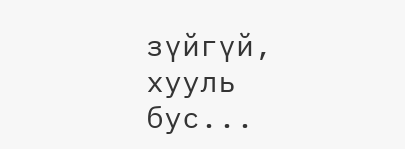зүйгүй, хууль бус...